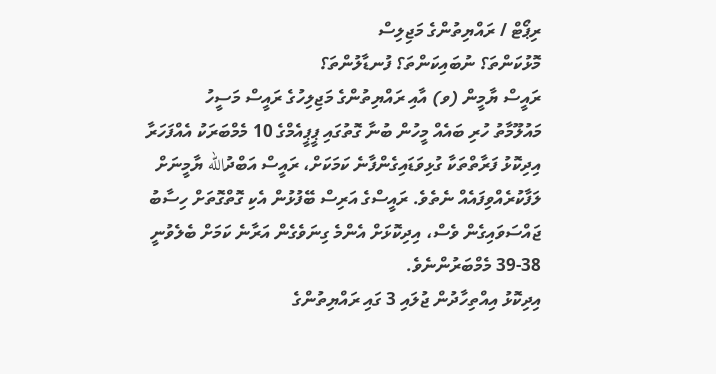ރިޕޯޓް / ރައްޔިތުންގެ މަޖިލިސް
މޮޅުކަންތަ؟ ނުބައިކަންތަ؟ ފުނޑާލުންތަ؟
ރައީސް ޔާމީން (ވ) އާއި ރައްޔިތުންގެ މަޖިލިހުގެ ރައީސް މަސީހު
މައުލޫމާތު ހުރި ބައެއް މީހުން ބުނާ ގޮތުގައި ޕީޕީއެމްގެ 10 މެމްބަރަކު އެއްފަހަރާ އިދިކޮޅު ފަރާތްތަކާ ގުޅިވަޑައިގެންފާނެ ކަމަކަށް، ރައީސް އަބްދުالله ޔާމީނަށް ލަފާކުރެއްވިފައެއް ނެތެވެ. ރައީސްގެ އަރިސް ބޭފުޅުން އެކި ގޮތްގޮތަށް ހިސާބު ޖައްސަވައިގެން ވެސް، އިދިކޮޅަށް އެންމެ ގިނަވެގެން އަރާނެ ކަމަށް ބެލެވުނީ 38-39 މެމްބަރުންނެވެ.
އިދިކޮޅު އިއްތިހާދުން ޖުލައި 3 ގައި ރައްޔިތުންގެ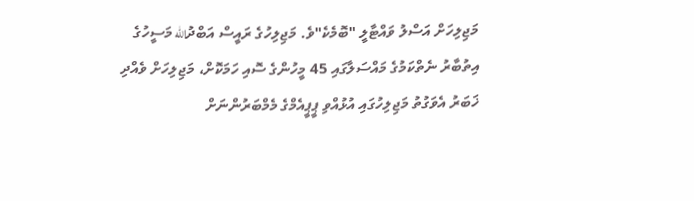މަޖިލިހަށް އަސްލު ވައްޓާލީ "ބޮމެކެ"ވެ. މަޖިލިހުގެ ރައީސް އަބްދުالله މަސީހުގެ އިތުބާރު ނެތްކަމުގެ މައްސަލާގައި 45 މީހުންގެ ސޮއި ހަމަކޮށް، މަޖިލިހަށް ވެއްދި ޚަބަރު އެވަގުތު މަޖިލިހުގައި އުޅުއްވި ޕީޕީއެމްގެ މެމްބަރުންނަށް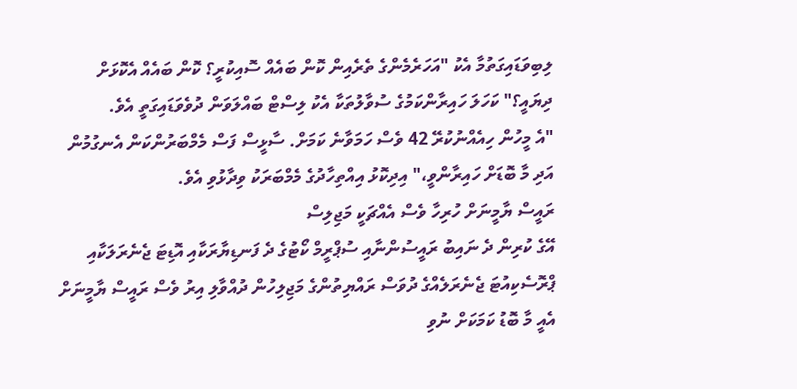ލިބިވަޑައިގަތުމާ އެކު "އަހަރެމެންގެ ތެރެއިން ކޮން ބައެއް ސޮއިކުރީ؟ ކޮން ބައެއް އެކޮޅަށް ދިޔައީ؟" ކަހަލަ ހައިރާންކަމުގެ ސުވާލުތަކާ އެކު ލިސްޓް ބައްލަވަން ދުވެވަޑައިގަތީ އެވެ.
"އެ މީހުން ހިއެއްނުކުރޭ 42 ވެސް ހަމަވާނެ ކަމަށް. ސާޅީސް ފަސް މެމްބަރުންކަން އެނގުމުން އަދި މާ ބޮޑަށް ހައިރާންވީ،" އިދިކޮޅު އިއްތިހާދުގެ މެމްބަރަކު ވިދާޅުވި އެވެ.
ރައީސް ޔާމީނަށް ހުރިހާ ވެސް އެއްޗަކީ މަޖިލިސް
އޭގެ ކުރިން ދެ ނައިބު ރައީސުންނާއި ސުޕްރީމް ކޯޓުގެ ދެ ފަނޑިޔާރަކާއި އޮޑިޓަ ޖެނެރަލަކާއި ޕްރޮސެކިއުޓަ ޖެނެރަލެއްގެ ދުވަސް ރައްޔިތުންގެ މަޖިލިހުން ދުއްވާލި އިރު ވެސް ރައީސް ޔާމީނަށް އެއީ މާ ބޮޑު ކަމަކަށް ނުވި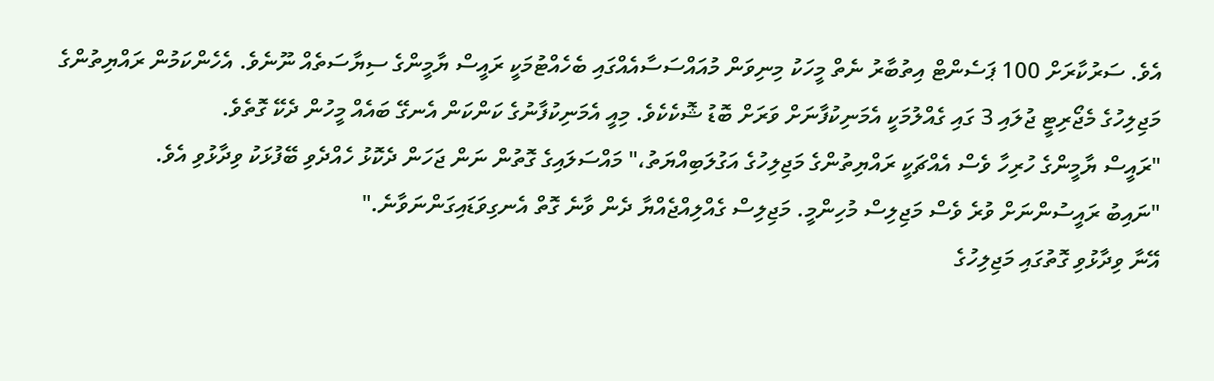އެވެ. ސަރުކާރަށް 100 ޕަސެންޓް އިތުބާރު ނެތް މީހަކު މިނިވަން މުއައްސަސާއެއްގައި ބެހެއްޓުމަކީ ރައީސް ޔާމީންގެ ސިޔާސަތެއް ނޫނެވެ. އެހެންކަމުން ރައްޔިތުންގެ މަޖިލިހުގެ މެޖޯރިޓީ ޖުލައި 3 ގައި ގެއްލުމަކީ އެމަނިކުފާނަށް ވަރަށް ބޮޑު ޝޮކެކެވެ. މިއީ އެމަނިކުފާނުގެ ކަންކަން އެނގޭ ބައެއް މީހުން ދެކޭ ގޮތެވެ.
"ރައީސް ޔާމީންގެ ހުރިހާ ވެސް އެއްޗަކީ ރައްޔިތުންގެ މަޖިލިހުގެ އަގުލަބިއްޔަތު،" މައްސަލައިގެ ގޮތުން ނަން ޖަހަން ދެކޮޅު ހެއްދެވި ބޭފުޅަކު ވިދާޅުވި އެވެ.
"ނައިބު ރައީސުންނަށް ވުރެ ވެސް މަޖިލިސް މުހިންމީ. މަޖިލިސް ގެއްލިއްޖެއްޔާ ދެން ވާނެ ގޮތް އެނގިވަޑައިގަންނަވާނެ."
އޭނާ ވިދާޅުވި ގޮތުގައި މަޖިލިހުގެ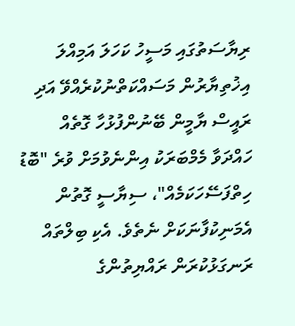ރިޔާސަތުގައި މަސީހު ކަހަލަ އަމިއްލަ އިޚުތިޔާރުން މަސައްކަތްނުކުރެއްވޭ އަދި ރައީސް ޔާމީން ބޭނުންފުޅުހާ ގޮތެއް ހައްދަވާ މެމްބަރަކު އިންނެވުމަށް ވުރެ "ބޮޑު ހިތްފަސޭހަކަމެއް"، ސިޔާސީ ގޮތުން އެމަނިކުފާނަކަށް ނެތެވެ. އެކި ބިލްތައް ރަނގަޅުކުރަން ރައްޔިތުންގެ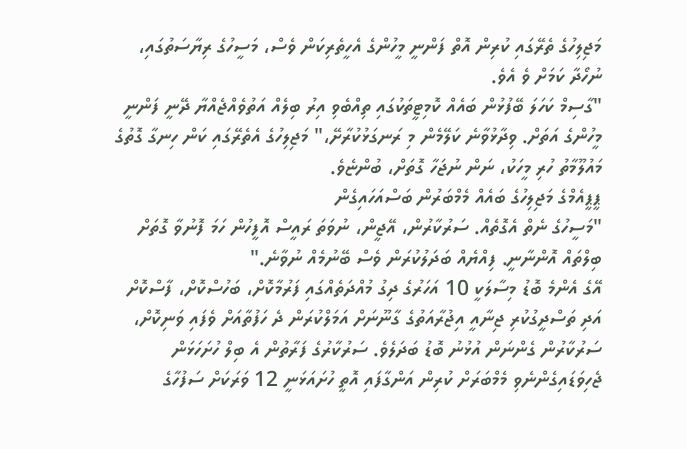މަޖިލިހުގެ ތެރޭގައި ކުރިން އޮތް ފަންނީ މީހުންގެ އެހީތެރިކަން ވެސް، މަސީހުގެ ރިޔާސަތުގައި، ނުހޯދާ ކަމަށް ވެ އެވެ.
"ގާސިމް ކަހަލަ ބޭފުޅުން ބައެއް ކޮމިޓީތަކުގައި ތިއްބެވި އިރު ބިލެއް އަތުވެއްޖެއްޔާ ދޭނީ ފަންނީ މީހުންގެ އަތަށް. ވިދާޅުވާނެ ކަލޭމެން މި ރަނގަޅުކުރާށޭ،" މަޖިލިހުގެ އެތެރޭގައި ކަން ހިނގާ ގޮތުގެ މައުލޫމާތު ހުރި މީހަކު، ނަން ނުޖަހާ ގޮތަށް، ބުންޏެވެ.
ޕީޕީއެމްގެ މަޖިލިހުގެ ބައެއް މެމްބަރުން ބަސްއަހައިގެން
"މަސީހުގެ ނެތް އެގޮތެއް. ސަރުކާރުން، އޭޖީން، ނުވަތަ ރައީސް އޮފީހުން ހަމަ ފޮނުވާ ގޮތަށް ބިލްތައް އޮންނާނީ. ފިއްޔެއް ބަދަލުކުރަން ވެސް ބޭނުމެއް ނުވާނެ."
އޭގެ އެންމެ ބޮޑު މިސާލަކީ 10 އަހަރުގެ ދިގު މުއްދަތެއްގައި ފަރުމާކޮށް، ބަހުސްކޮށް، ފާސްކޮށް އަދި ތަސްދީގުކުރި ޖިނާއީ އިޖުރާއަތުގެ ގާނޫނަށް އަމަލްކުރަން ދެ ހަފުތާއަށް ވެފައި ވަނިކޮށް، ސަރުކާރުން ގެންނަން އުޅުނު ބޮޑު ބަދަލެވެ. ސަރުކާރުގެ ފަރާތުން އެ ބިލް ހުށަހަޅަން ޖެހިވަޑައިގެންނެވި މެމްބަރަށް ކުރިން އަންގާފައި އޮތީ ހުށައަޅަނީ 12 ވަރަކަށް ސަފުހާގެ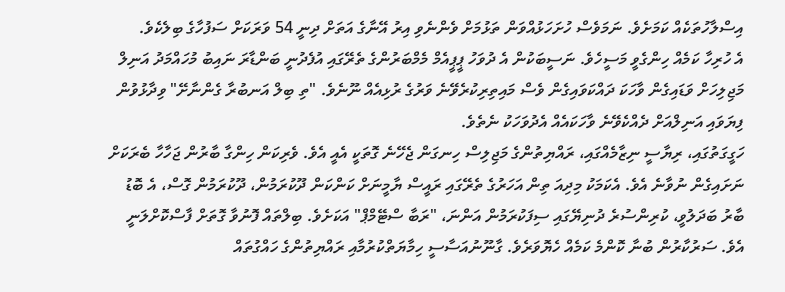އިސްލާހުތަކެއް ކަމަށެވެ. ނަމަވެސް ހުށަހަޅުއްވަން ތަޅުމަށް ވެންނެވި އިރު އޭނާގެ އަތަށް ދިނީ 54 ވަރަކަށް ސަފުހާގެ ބިލެކެވެ.
އެ ހުރިހާ ކަމެއް ހިންގެވީ މަސީހެވެ. ނަސީބަކުން އެ ދުވަހު ޕީޕީއެމް މެމްބަރުންގެ ތެރޭގައި އުފެދުނީ ބަންޑާރަ ނައިބު މުހައްމަދު އަނިލް މަޖިލިހަށް ވަޑައިގެން ވާހަކަ ދައްކަވައިގެން ވެސް މައިތިރިކުރެވޭނެ ވަރުގެ ރުޅިއެއް ނޫނެވެ. "ތި ބިލް އަނބުރާ ގެންނާށޭ" ވިދާޅުވުން ފިޔަވައި އަނިލްއަށް ދެއްކެވޭނެ ވާހަކައެއް އެދުވަހަކު ނެތެވެ.
ހަގީގަތުގައި، ރިޔާސީ ނިޒާމެއްގައި، ރައްޔިތުންގެ މަޖިލިސް ހިނގަން ޖެހޭނެ ގޮތަކީ އެއީ އެވެ. ވެރިކަން ހިންގާ ބާރުން ޖަހާހާ ބެރަކަށް ނަށައިގެން ނުވާނެ އެވެ. އެކަމަކު މިދިއަ ތިން އަހަރުގެ ތެރޭގައި ރައީސް ޔާމީނަށް ކަންކަން ދޫކުރަމުން، ދޫކުރަމުން ގޮސް، އެ ބޮޑު ބާރު ބަދަލުވީ، ކުރިންސުރެ ދުނިޔޭގައި ސިފަކުރަމުން އަންނަ، "ރަބާ ސްޓޭމްޕް" އަކަށެވެ. ބިލްތައް ފޮނުވާ ގޮތަށް ފާސްކޮށްލަނީ އެވެ. ސަރުކާރުން ބުނާ ކޮންމެ ކަމެއް ހެޔޮވަރެވެ. ގާނޫނުއަސާސީ ހިމާޔަތްކުރުމާއި ރައްޔިތުންގެ ހައްގުތައް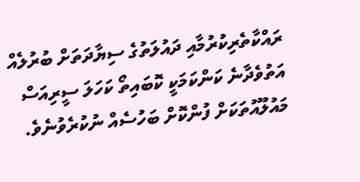ރައްކާތެރިކުރުމާއި ދައުލަތުގެ ސިޔާދަތަށް ބުރުލެއް އަތުވެދާނެ ކަންކަމަކީ ކޮބައިތޯ ކަހަލަ ސީރިއަސް މައުލޫއުތަކަށް ފުންކޮށް ބަހުސެއް ނުކުރެވުނެވެ.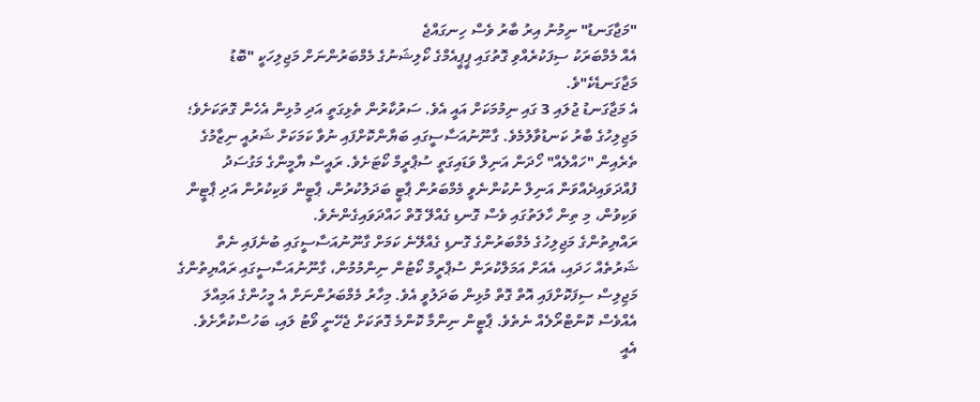"މަޖާގަނޑު" ނިމުނު އިރު ބާރު ވެސް ހިނގައްޖެ
އެއް މެމްބަރަކު ސިފަކުރެއްވި ގޮތުގައި ޕީޕީއެމްގެ ކޯލިޝަނުގެ މެމްބަރުންނަށް މަޖިލިހަކީ "ބޮޑު މަޖާގަނޑެކެ"ވެ.
އެ މަޖާގަނޑު ޖުލައި 3 ގައި ނިމުމަކަށް އައީ އެވެ. ސަރުކާރުން ތެޅިގަތީ އަދި މުޅިން އެހެން ގޮތަކަށެވެ؛ މަޖިލިހުގެ ބާރު ކަނޑުވާލުމެވެ. ގާނޫނުއަސާސީގައި ބަޔާންކޮށްފައި ނުވާ ކަމަކަށް ޝަރުއީ ނިޒާމުގެ ތެރެއިން "ހައްލެއް" ހޯދަން އަނިލް ވަޑައިގަތީ ސުޕްރީމް ކޯޓަށެވެ. ރައީސް ޔާމީންގެ މަގުސަދު ފުއްދަވައިދެއްވަން އަނިލް ނުކުންނެވީ މެމްބަރުން ޕާޓީ ބަދަލުކުރުން، ޕާޓީން ވަކިކުރުން އަދި ޕާޓީން ވަކިވުން، މި ތިން ހާލަތުގައި ވެސް ގޮނޑި ގެއްލޭ ގޮތް ހައްދަވައިގެންނެވެ.
ރައްޔިތުންގެ މަޖިލިހުގެ މެމްބަރުންގެ ގޮނޑި ގެއްލޭނެ ކަމަށް ގާނޫނުއަސާސީގައި ބުނެފައި ނެތް ޝަރުތެއް ހަދައި، އެއަށް އަމަލްކުރަން ސުޕްރީމް ކޯޓުން ނިންމުމުން، ގާނޫނުއަސާސީގައި ރައްޔިތުންގެ މަޖިލިސް ސިފަކޮށްފައި އޮތް ގޮތް މުޅިން ބަދަލުވީ އެވެ. މިހާރު މެމްބަރުންނަށް އެ މީހުންގެ އަމިއްލަ އެއްވެސް ކޮންޓްރޯލެއް ނެތެވެ. ޕާޓީން ނިންމާ ކޮންމެ ގޮތަކަށް ޖެހޭނީ ވޯޓު ލައި، ބަހުސްކުރާށެވެ. އެއީ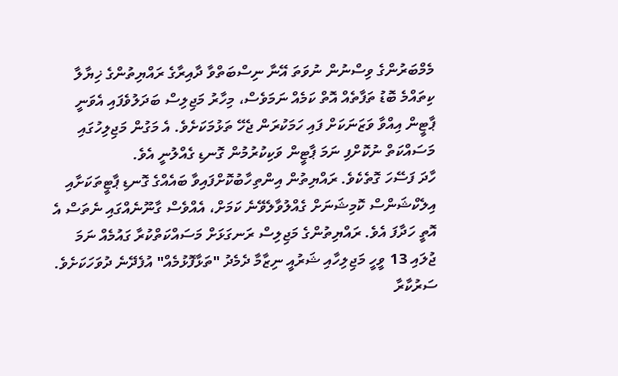މެމްބަރުންގެ ވިސްނުން ނުވަތަ އޭނާ ނިސްބަތްވާ ދާއިރާގެ ރައްޔިތުންގެ ޚިޔާލާ ކިތައްމެ ބޮޑު ތަފާތެއް އޮތް ކަމެއް ނަމަވެސް، މިހާރު މަޖިލިސް ބަދަލުވެފައި އެވަނީ ޕާޓީން އިއްވާ ވަޒަނަކަށް ފައި ހަމަކުރަން ޖެހޭ ތަޅުމަކަށެވެ. އެ މަގުން މަޖިލިހުގައި މަސައްކަތް ނުކޮށްފި ނަމަ ޕާޓީން ވަކިކުރުމުން ގޮނޑި ގެއްލުނީ އެވެ.
ހާދަ ފަސޭހަ ގޮތެކެވެ. ރައްޔިތުން އިންތިހާބުކޮށްފައިވާ ބައެއްގެ ގޮނޑި ޕާޓީތަކަށާއި އިލެކްޝަންސް ކޮމިޝަނަށް ގެއްލުވާލެވޭނެ ކަމަށް، އެއްވެސް ގާނޫނެއްގައި ނެތަސް އެ އޮތީ ހަދާފަ އެވެ. ރައްޔިތުންގެ މަޖިލިސް ރަނގަޅަށް މަސައްކަތްކުރާ ގައުމެއް ނަމަ ޖުލައި 13 ވީހީ މަޖިލިހާއި ޝަރުއީ ނިޒާމާ ދެމެދު "ތަޅާފޮޅުމެއް" އުފެދޭނެ ދުވަހަކަށެވެ.
ސަރުކާރާ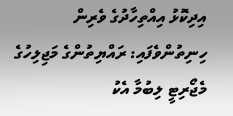އިދިކޮޅު އިއްތިހާދުގެ ވެރިން ހިނިތުންވެފައި: ރައްޔިތުންގެ މަޖިލިހުގެ މެޖޯރިޓީ ލިބުމާ އެކު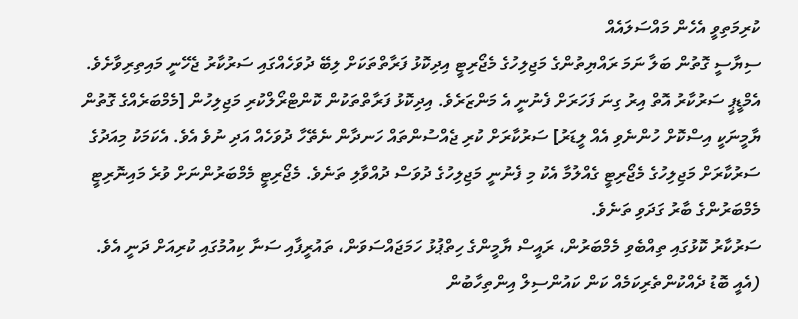ކުރިމަތިވީ އެހެން މައްސަލައެއް
ސިޔާސީ ގޮތުން ބަލާ ނަމަ ރައްޔިތުންގެ މަޖިލިހުގެ މެޖޯރިޓީ އިދިކޮޅު ފަރާތްތަކަށް ލިބޭ ދުވަހެއްގައި ސަރުކާރު ޖެހޭނީ މައިތިރިވާށެވެ. އެމްޑީޕީ ސަރުކާރު އޮތް އިރު ގިނަ ފަހަރަށް ފެނުނީ އެ މަންޒަރެވެ. އިދިކޮޅު ފަރާތްތަކުން ކޮންޓްރޯލްކުރި މަޖިލިހުން [މެމްބަރެއްގެ ގޮތުން ޔާމީނަކީ އިސްކޮށް ހުންނެވި އެއް ލީޑަރު] ސަރުކާރަށް ކުރި ޖެއްސުންތައް ހަނދާން ނެތޭހާ ދުވަހެއް އަދި ނުވެ އެވެ. އެކަމަކު މިއަދުގެ ސަރުކާރަށް މަޖިލިހުގެ މެޖޯރިޓީ ގެއްލުމާ އެކު މި ފެނުނީ މަޖިލިހުގެ ދުވަސް ދުއްވާލި ތަނެވެ. މެޖޯރިޓީ މެމްބަރުންނަށް ވުރެ މައިނޮރިޓީ މެމްބަރުންގެ ބާރު ގަދަވި ތަނެވެ.
ސަރުކާރު ކޮޅުގައި ތިއްބެވި މެމްބަރުން، ރައީސް ޔާމީންގެ ހިތްޕުޅު ހަމަޖައްސަވަން، ތައުރީފާއި ސަނާ ކިއުމުގައި ކުރިއަށް ދަނީ އެވެ. (އެއީ ބޮޑު ދެއްކުންތެރިކަމެއް ކަން ކައުންސިލް އިންތިހާބުން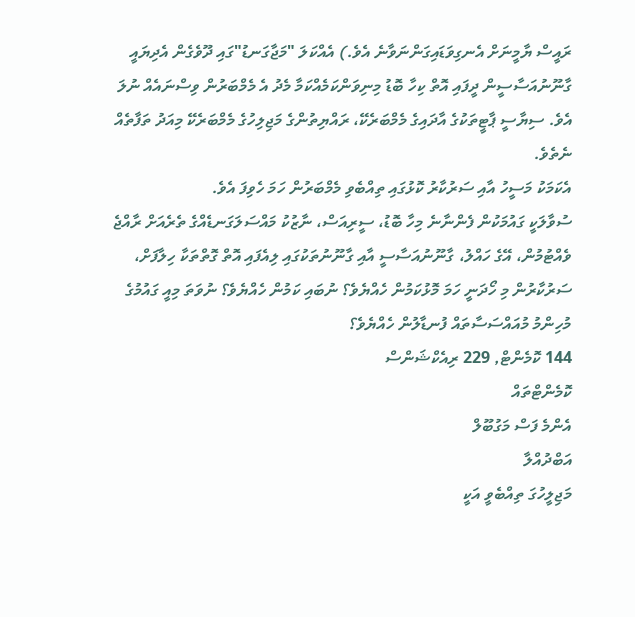ރައީސް ޔާމީނަށް އެނގިވަޑައިގަންނަވާނެ އެވެ.) އެއްކަލަ "މަޖާގަނޑު"ގައި ދޫވެގެން އެދިޔައީ ގާނޫނުއަސާސީން ދީފައި އޮތް ކިހާ ބޮޑު މިނިވަންކަމެއްކަމާ މެދު އެ މެމްބަރުން ވިސްނައެއް ނުލަ އެވެ. ސިޔާސީ ޕާޓީތަކުގެ އާދައިގެ މެމްބަރެކޭ، ރައްޔިތުންގެ މަޖިލިހުގެ މެމްބަރެކޭ މިއަދު ތަފާތެއް ނެތެވެ.
އެކަމަކު މަސީހު އާއި ސަރުކާރު ކޮޅުގައި ތިއްބެވި މެމްބަރުން ހަމަ ހެވިފަ އެވެ.
ސުވާލަކީ ގައުމަކުން ފެންނާނެ މިހާ ބޮޑު، ސީރިއަސް، ނާޒުކު މައްސަލަގަނޑެއްގެ ތެރެއަށް ރާއްޖެ ވެއްޓުމުން، އޭގެ ހައްލު، ގާނޫނުއަސާސީ އާއި ގާނޫނުތަކުގައި ލިއެފައި އޮތް ގޮތްތަކާ ހިލާފަށް، ސަރުކާރުން މި ހޯދަނީ ހަމަ މޮޅުކަމުން ހެއްޔެވެ؟ ނުބައި ކަމުން ހެއްޔެވެ؟ ނުވަތަ މިއީ ގައުމުގެ މުހިންމު މުއައްސަސާތައް ފުނޑާލުން ހެއްޔެވެ؟
144 ކޮމެންޓް, 229 ރިއެކްޝަންސް
ކޮމެންޓްތައް
އެންމެ ފަސް މަގުބޫލް
އަބްދުއްލާ
މަޖިލީހުގަ ތިއްބެވީ އަކީ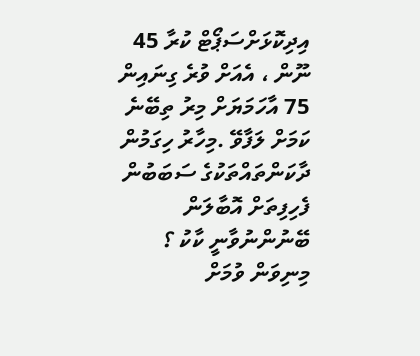އިދިކޮޅަށްސަޕޯޓް ކުރާ 45 ނޫން ، އެއަށް ވުރެ ގިނައިން 75 އާހަމަޔަށް މިރު ތިބޭނެ ކަމަށް ލަފާވޭ .މިހާރު ހިގަމުން ދާކަންތައްތަކުގެ ސަބަބުން ފެހިފިތަށް އޮބާލަން ބޭނުންނުވާނީ ކާކު ؟ މިނިވަން ވުމަށް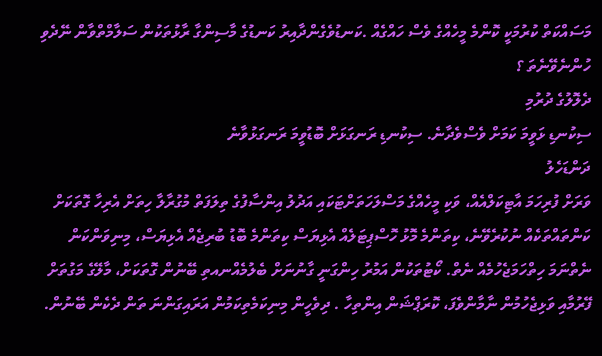މަސައްކަތް ކުރުމަކީ ކޮންމެ މީހެއްގެ ވެސް ހައްގެއް .ކަނޑުވެގެންދާއިރު ކަނޑުގެ މާސިންގާ ރާޅުތަކުން ސަލާމްތްވާން ނޭދެވި ހުންނެވޭނެތަ ؟
ދެލޮލުގެ ދުރުމި
ސިކުނޑި ޅަވީމަ ކަމަށް ވެސްވެދާނެ. ސިކުނޑި ރަނގަޅަށް ބޮޑުވީމަ ރަނގަޅުވާނެ
ދަންޑަހެލު
ވަރަށް ފުރިހަމަ އާޓިކަލްއެއް، ވަކި މީހެއްގެ މަސްލަހަތަށްޓަކައި އަދުލު އިންސާފުގެ ތިލަފަތް މުގުރާލާ ހިތަށް އެރިހާ ގޮތަކަށް ކަންތައްތަކެއް ނުކުރެވޭނެ، ކިތަންމެ މޮޅު ހޮސްޕިޓަލެއް އެޅިޔަސް ކިތަންމެ ބޮޑު ބުރިޖެއް އެޅިޔަސް، މިނިވަންކަން ނެތްނަމަ ހިތްހަމަޖެހުމެއް ނެތް. ކޯޓުތަކުން އަމުރު ހިންގަނީ ގާނުނަށް ބެލުމެއްނއތި ބޭނުން ގޮތަކަށް، މާލޭގެ މަގުތަށް ފޭރުމާއި ވަޅިޖެހުމުން ނާމާންވެފަ، ކޮރަޕްޝަން އިންތިހާ . ދިވެހީން މިނިކަމެތިކަމުން އަރައިގަންނަ ތަން ދެކެން ބޭނުން.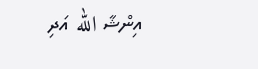އިންޝާ الله އަދި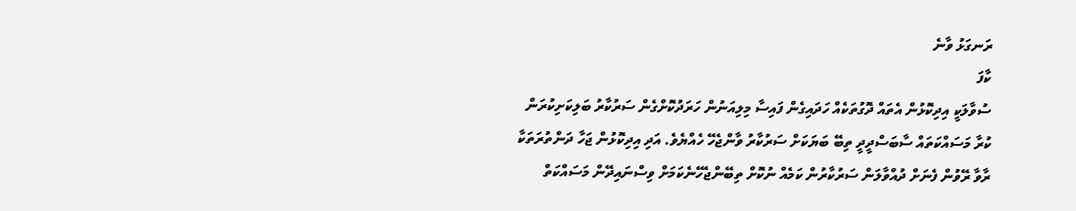ރަނގަޅު ވާނެ
ކާފަ
ސުވާލަކީ އިދިކޮޅުން އެތައް ދޮގުތަކެއް ހަދައިގެން ފައިސާ މިލިއަނުން ހަރަދުކޮށްގެން ސަރުކާރު ބަލިކަށިކުރަން ކުރާ މަސައްކަތައް ސާބަސްދީދީ ތިބޭ ބަޔަކަށް ސަރުކާރު ވާންޖެހޭ ހެއްޔެވެ. އަދި އިދިކޮޅުން ޖަހާ ދަންތުރަތަކާ ރާވާ ރޭވުން ފެނަށް ދުއްވާލަން ސަރުކާރުން ކަމެއް ނުކޮށް ތިބޭންޖެހޭނެކަމަށް ވިސްނައިދޭން މަސައްކަތް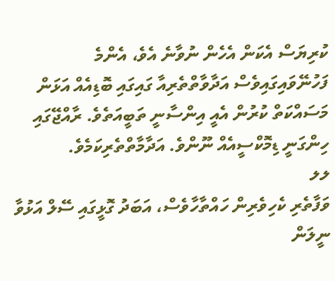ކުރިޔަސް އެކަން އެހެން ނުވާނެ އެވެ، އެންމެ ފަހުނޭވައިގައިވެސް އަދާވާތްތެރިއާ ގައިގައި ބޮޑިއެއް އަޅަން މަސައްކަތް ކުރުން އެއީ އިންސާނީ ތަބީއަތެވެ. ރާއްޖޭގައި ހިންގަނީ ޑިމޮކްސީއެއް ނޫންވެ. އަދާމާތްތެރިކަމެވެ.
ލލ
ވަފާތެރި ކެހިވެރިން ހައްތާހާވެސް، އަބަދު ގޮޅީގައި ސޭލް އަޅުވާ ނީލަން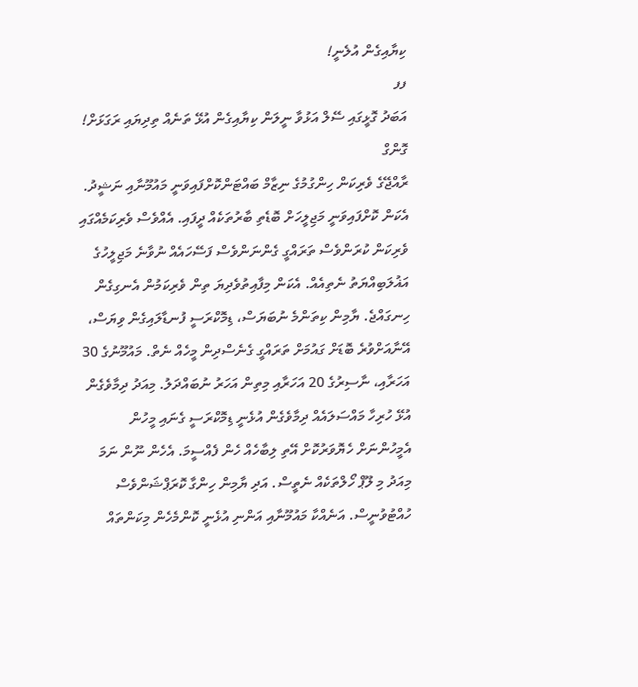ކިޔާއިގެން އުލެނީ!
ފފ
އަބަދު ގޮޅީގައި ސޭލް އަޅުވާ ނީލަން ކިޔާއިގެން އުޅޭ ތަނެއް ތިދިޔައި ރަގަޅަށް!
ގޮންގް
ރާއްޖޭގެ ވެރިކަން ހިންގުމުގެ ނިޒާމް ބައްޓަންކޮށްފައިވަނީ މައުމޫނާއި ނަޝީދު. އެކަން ކޮށްފައިވަނީ މަޖިލީހަށް ބޮޑެތި ބާރުތަކެއް ދީފައި. އެއްވެސް ވެރިކަމެއްގައި ވެރިކަން ކުރަންވެސް ތަރައްގީ ގެންނަންވެސް ފަސޭހައެއް ނުވާނެ މަޖިލީހުގެ އަޣުލަބިއްޔަތު ނެތިއެއް. އެކަން މިފާއިތުވެދިޔަ ތިން ވެރިކަމުން އެނގިގެން ހިނގައްޖެ. ޔާމިން ކިތަންމެ ނުބަޔަސް، ޑިމޮކްރަސީ ފުނޑާލައިގެން ވިޔަސް، އޭނާއަށްވުރެ ބޮޑަށް ގައުމަށް ތަރައްގީ ގެނެސްދިން މީހެއް ނެތް. މައުމޫނުގެ 30 އަހަރާއި، ނާސިރުގެ 20 އަހަރާއި މިތިން އަހަރު ނުބައްދަލު. މިއަދު ދިމާވެގެން އުޅޭ ހުރިހާ މައްސަލައެއް ދިމާވެގެން އުޅެނީ ޑިމޮކްރަސީ ގެނައި މީހުން އެމީހުންނަށް ހެޔޮވަރުކޮށް އޭތި ލިބާހެއް ހެން ފެއްސީމަ. އެހެން ނޫން ނަމަ މިއަދު މި ލޫޕް ހޯލްތަކެއް ނެތީސް. އަދި ޔާމިން ހިންގާ ކޮރަޕްޝަންވެސް ހުއްޓުވުނީސް. އަނެއްކާ މައުމޫނާއި އަންނި އުޅެނީ ކޮންމެހެން މިކަންތައް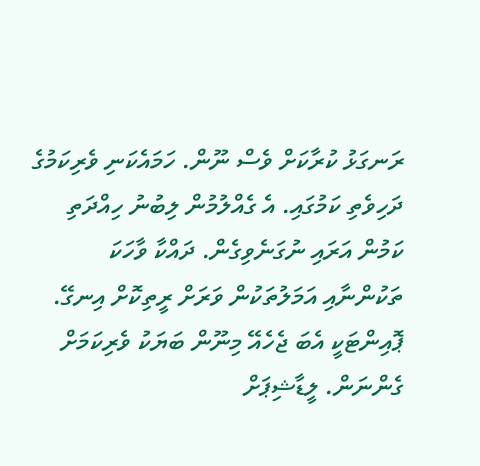ރަނގަޅު ކުރާކަށް ވެސް ނޫން. ހަމައެކަނި ވެރިކަމުގެ ދަހިވެތި ކަމުގައި. އެ ގެއްލުމުން ލިބުނު ހިއްދަތި ކަމުން އަރައި ނުގަނެވިގެން. ދައްކާ ވާހަކަ ތަކުންނާއި އަމަލުތަކުން ވަރަށް ރީތިކޮށް އިނގޭ. ޕޮއިންޓަކީ އެބަ ޖެހެއޭ މިނޫން ބަޔަކު ވެރިކަމަށް ގެންނަން. ލީޑާޝިޕަށް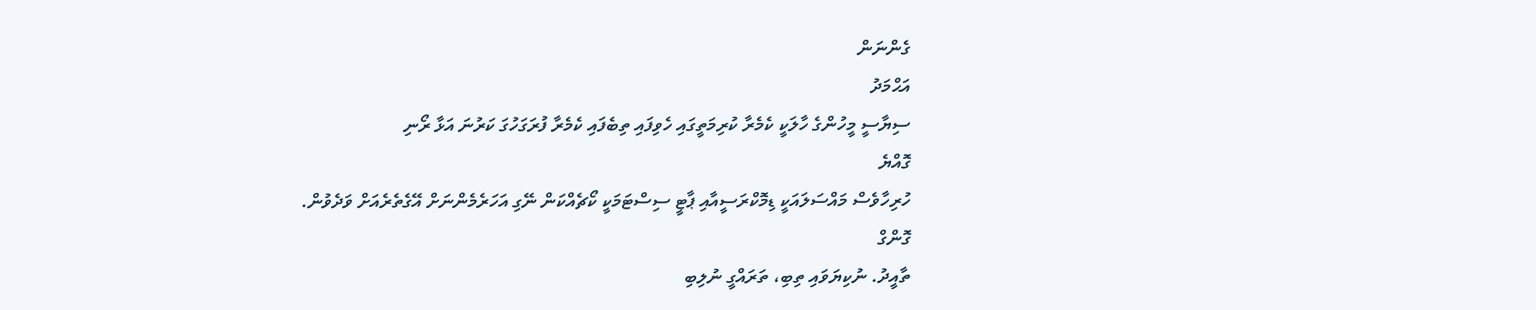ގެންނަން
އަޙްމަދު
ސިޔާސީ މީހުންގެ ހާލަކީ ކެމެރާ ކުރިމަތީގައި ހެވިފައި ތިބެފައި ކެމެރާ ފުރަގަހުގަ ކަރުނަ އަޅާ ރޯނި
ގޮއްޔެ
ހުރިހާވެސް މައްސަލައަކީ ޑިމޮކްރަސީއާއި ޕާޓީ ސިސްޓަމަކީ ކޯޗެއްކަން ނޭގި އަހަރެމެންނަށް އޭގެތެރެއަށް ވަދެވުން.
ގޮންގް
ތާއީދު. ނުކިޔަވައި ތިބި، ތަރައްގީ ނުލިބި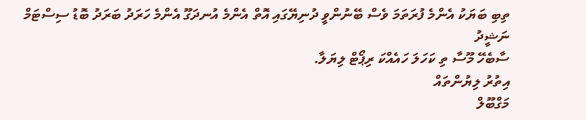ތިބި ބަޔަކު އެންމެ ފުރަތަމަ ވެސް ބޭނުންވީ ދުނިޔޭގައި އޮތް އެންމެ އުނދަގޫ އެންމެ ހަރަދު ބަރަދު ބޮޑު ސިސްޓަމް
ނަޝީދު
ސާބެހޭ މޫސާ ތި ކަހަލަ ހައެއްކަ ރިޕޯޓް ލިޔަލާ.
އިތުރު ލިޔުންތައް
މަގްބޫލް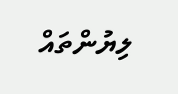ލިޔުންތައް